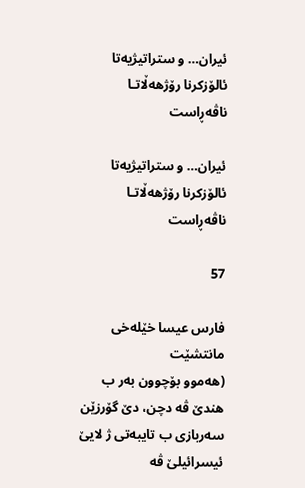ئیران… و ستراتیژیه‌تا ئالۆزكرنا رۆژهه‌ڵاتـا ناڤه‌ڕاست

ئیران… و ستراتیژیه‌تا ئالۆزكرنا رۆژهه‌ڵاتـا ناڤه‌ڕاست

57

فارس عیسا خێله‌خى
مانتشێت
(هه‌موو بۆچوون به‌ر ب هندێ ڤه‌ دچن، دێ گۆرزێن سه‌ربازى ب تایبه‌تى ژ لایێ ئیسرائیلێ ڤه‌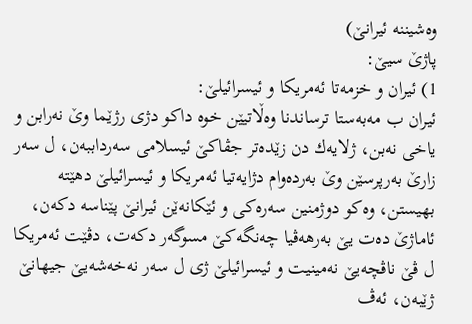وه‌شیننه‌ ئیرانێ)
پاژێ سیێ:
1) ئیران و خزمه‌تا ئه‌مریكا و ئیسرائیلێ:
ئیران ب مه‌به‌ستا ترساندنا وه‌ڵاتیێن خوه‌ داكو دژى رژێما وێ نه‌رابن و یاخى نه‌بن، ژلایه‌ك دن زێده‌تر جڤاكێ ئیسلامى سه‌رداببه‌ن، ل سه‌ر زارێ به‌رپرسێن وێ به‌رده‌وام دژایه‌تیا ئه‌مریكا و ئیسرائیلێ دهێته‌ بهیستن، وه‌كو دوژمنین سه‌ره‌كى و ئێكانه‌ێن ئیرانێ پێناسه‌ دكه‌ن، ئاماژێ ده‌ت یێ به‌رهه‌ڤیا چه‌نگه‌كێ مسوگه‌ر دكه‌ت، دڤێت ئه‌مریكا ل ڤێ ناڤچه‌یێ نه‌مینیت و ئیسرائیلێ ژى ل سه‌ر نه‌خه‌شه‌یێ جیهانێ ژێبه‌ن، ئه‌ڤ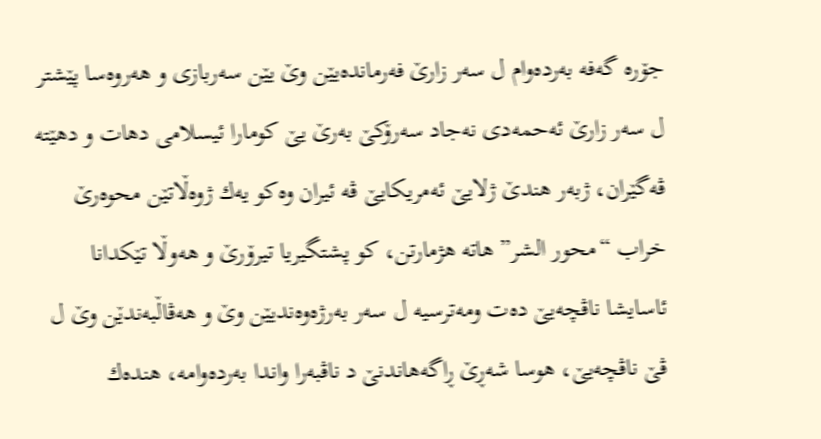جۆره‌ گه‌فه‌ به‌رده‌وام ل سه‌ر زارێ فه‌رمانده‌یێن وێ یێن سه‌ربازى و هه‌روه‌سا پێشتر ل سه‌ر زارێ ئه‌حمه‌دى نه‌جاد سه‌رۆكێ به‌رێ یێ كومارا ئیسلامى دهات و دهێته‌ ڤه‌گێران، ژبه‌ر هندێ ژلایێ ئه‌مریكایێ ڤه‌ ئیران وه‌كو یه‌ك ژوه‌ڵاتێن محوه‌رێ خراب “محور الشر” هاته‌ هژمارتن، كو پشتگیریا تیرۆرێ و هه‌وڵا تێكدانا ئاسایشا ناڤچه‌یێ ده‌ت ومه‌ترسیه‌ ل سه‌ر به‌رژه‌وه‌ندیێن وێ و هه‌ڤاڵبه‌ندێن وێ ل ڤێ ناڤچه‌یێ، هوسا شه‌ڕێ ڕاگه‌هاندنێ د ناڤبه‌را واندا به‌رده‌وامه‌، هنده‌ك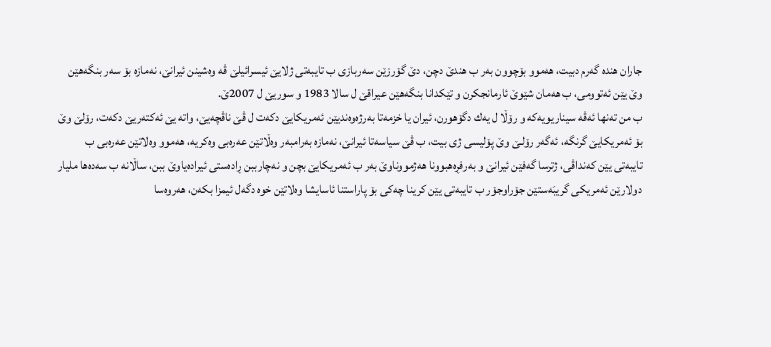جاران هنده‌ گه‌رم دبیت، هه‌موو بۆچوون به‌ر ب هندێ دچن، دێ گۆرزێن سه‌ربازى ب تایبه‌تى ژلایێ ئیسرائیلێ ڤه‌ وه‌شینن ئیرانێ، نه‌مازه‌ بۆ سه‌ر بنگه‌هێن وێ یێن ئه‌توومى، ب هه‌مان شێوێ ئارمانجكرن و تێكدانا بنگه‌هێن عیراقێ ل سالا 1983 و سوریێ ل 2007ێ.
ب من ته‌نها ئه‌ڤه‌ سیناریویه‌كه‌ و رۆڵا ل یه‌ك دگۆهورن، ئیران یا خزمه‌تا به‌رژه‌وه‌ندیێن ئه‌مریكایێ دكه‌ت ل ڤێ ناڤچه‌یێ، واته‌ یێ ئه‌كته‌ریێ دكه‌ت، رۆلێ وێ بۆ ئه‌مریكایێ گرنگه‌، ئه‌گه‌ر رۆلـێ وێ پۆلیسى ژى بیت، ب ڤێ سیاسه‌تا ئیرانێ، نه‌مازه‌ به‌رامبه‌ر وه‌ڵاتێن عه‌ره‌بى وه‌كریه‌، هه‌موو وه‌لاتێن عه‌ره‌بى ب تایبه‌تى یێن كه‌نداڤى، ژترسا گه‌فێن ئیرانێ و به‌رفڕه‌هبوونا هه‌ژمووناوێ به‌ر ب ئه‌مریكایێ بچن و نه‌چارببن ڕاده‌ستى ئیراده‌یاوێ ببن، ساڵانه‌ ب سه‌ده‌ها ملیار دولارێن ئه‌مریكى گریبَه‌ستێن جۆراوجۆر ب تایبه‌تى یێن كرینا چه‌كى بۆ پاراستنا ئاسایشا وه‌لاتێن خوه‌ دگه‌ل ئیمزا بكه‌ن، هه‌روه‌سا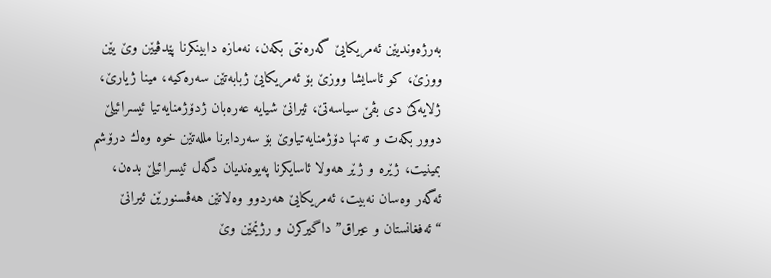به‌رژه‌وندیێن ئه‌مریكایێ گه‌ره‌نتى بكه‌ن، نه‌مازه‌ دابینكرنا پێدڤیێن وێ یێن ووزێ، كو ئاسایشا ووزێ بۆ ئه‌مریكایێ ژبابه‌تێن سه‌ره‌كیه‌، مینا ژیارێ، ژلایه‌كێ دى بڤێ سیاسه‌تێ، ئیرانێ شیایه‌ عه‌ره‌بان ژدۆژمنایه‌تیا ئیسرائیلێ دوور بكه‌ت و ته‌نها دۆژمنایه‌تیاوێ بۆ سه‌ردابرنا ملله‌تێن خوه‌ وه‌ك درۆشم بمینیت، ژێره‌ و ژێر هه‌ولا ئاسایكرنا په‌یوه‌ندیان دگه‌ل ئیسرائیلێ بده‌ن، ئه‌گه‌ر وه‌سان نه‌بیت، ئه‌مریكایێ هه‌ردوو وه‌لاتێن هه‌ڤسنورێن ئیرانێ “ئه‌فغانستان و عیراق” داگیركرن و رژێمێن وێ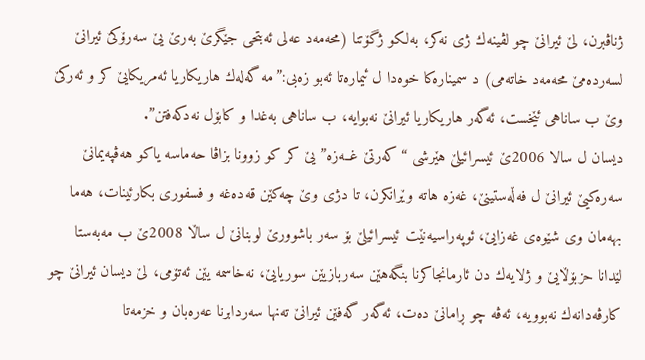ژناڤبرن، لێ ئیرانێ چو لڤینه‌ك ژى نه‌كر، به‌لكو ژگۆتنا (محه‌مه‌د عه‌لى ئه‌بتحى جێگرێ به‌رێ یێ سه‌رۆكێ ئیرانێ لسه‌رده‌مێ محه‌مه‌د خاته‌مى) د سمیناره‌كا خوه‌دا ل ئیماره‌تا ئه‌بو زه‌بى:”مه‌ گه‌له‌ك هاریكاریا ئه‌مریكایێ كر و ئه‌ركێ وێ ب ساناهى ئێخست، ئه‌گه‌ر هاریكاریا ئیرانێ نه‌بوایه‌، ب ساناهى به‌غدا و كابۆل نه‌دكه‌فتن”.
دیسان ل سالا 2006ێ ئیسرائیلێ هێرشى “كه‌رتێ غــه‌زه‌”یێ كر كو زوونا بزاڤا حه‌ماسه‌ یاكو هه‌ڤپه‌یمانێ سه‌ره‌كیێ ئیرانێ ل فه‌ڵه‌ستینێ، غه‌زه‌ هاته‌ وێرانكرن، تا دژى وێ چه‌كێن قه‌ده‌غه‌ و فسفورى بكارئینات، هه‌ما بهه‌مان وى شێوه‌ى غه‌زایێ، ئوپه‌راسیه‌نێت ئیسرائیلێ بۆ سه‌ر باشوورێ لوبنانێ ل ساڵا 2008ێ ب مه‌به‌ستا لێدانا حزبۆڵایێ و ژلایه‌ك دن ئارمانجاكرنا بنگه‌هێن سه‌ربازیێن سوریایێ، نه‌خاسمه‌ یێن ئه‌تۆمى، لێ دیسان ئیرانێ چو كارڤه‌دانه‌ك نه‌بوویه‌، ئه‌ڤه‌ چو ڕامانێ ده‌ت، ئه‌گه‌ر گه‌فێن ئیرانێ ته‌نها سه‌ردابرنا عه‌ره‌بان و خزمه‌تا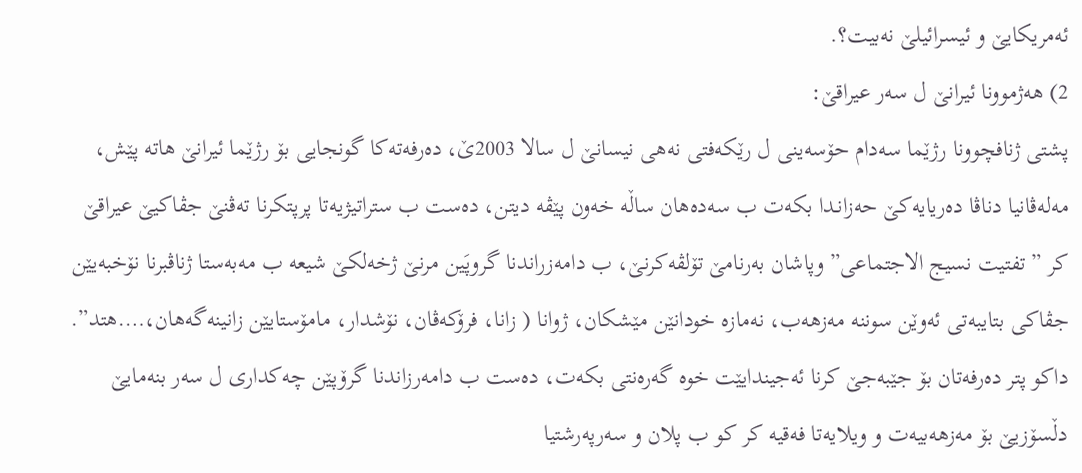ئه‌مریكایێ و ئیسرائیلێ نه‌بیت؟.
2) هه‌ژموونا ئیرانێ ل سه‌ر عیراقێ:
پشتى ژنافچوونا رژێما سه‌دام حۆسه‌ینى ل رێكه‌فتى نه‌هى نیسانێ ل سالا 2003ێ، ده‌رفه‌ته‌كا گونجایى بۆ رژێما ئیرانێ هاته‌ پێش، مه‌له‌ڤانیا دناڤا ده‌ریایه‌كێ حه‌زانـدا بكه‌ت ب سه‌ده‌هان ساڵه‌ خه‌ون پێڤه‌ دیتن، ده‌ست ب ستراتیژیه‌تا پرپتكرنا ته‌ڤنێ جڤاكیێ عیراقێ كر ” تفتیت نسیج الاجتماعى” وپاشان به‌رنامێ تۆلڤه‌كرنێ، ب دامه‌زراندنا گروپَین مرنێ ژخه‌لكێ شیعه‌ ب مه‌به‌ستا ژناڤبرنا نۆخبه‌یێن جڤاكى بتایبه‌تى ئه‌وێن سوننه‌ مه‌زهه‌ب، نه‌مازه‌ خودانێن مێشكان، ژوانا ( زانا، فرۆكه‌ڤان، نۆشدار، مامۆستایێن زانینه‌گه‌هان،….هتد”.
داكو پتر ده‌رفه‌تان بۆ جێبه‌جێ كرنا ئه‌جیندایێت خوه‌ گه‌ره‌نتى بكه‌ت، ده‌ست ب دامه‌رزاندنا گرۆپێن چه‌كدارى ل سه‌ر بنه‌مایێ دڵسۆزیێ بۆ مه‌زهه‌بیه‌ت و ویلایه‌تا فه‌قیه‌ كر كو ب پلان و سه‌رپه‌رشتیا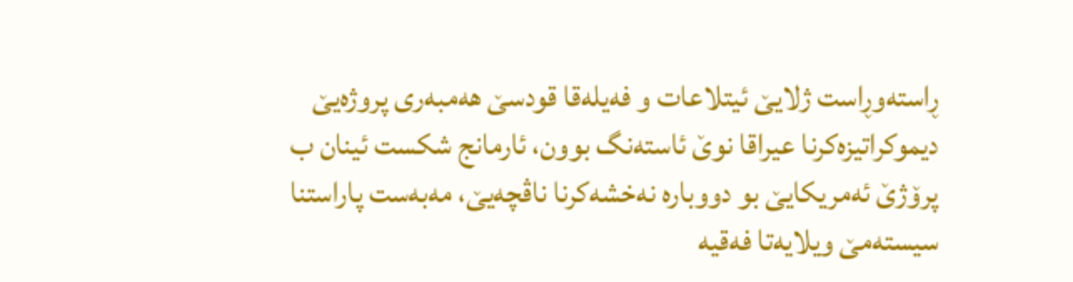ڕاسته‌وڕاست ژلایێ ئیتلاعات و فه‌یله‌قا قودسێ هه‌مبه‌رى پروژه‌یێ دیموكراتیزه‌كرنا عیراقا نوێ ئاسته‌نگ بوون، ئارمانج شكست ئینان ب پرۆژێ ئه‌مریكایێ بو دووباره‌ نه‌خشه‌كرنا ناڤچه‌یێ، مه‌به‌ست پاراستنا سیسته‌مێ ویلایه‌تا فه‌قیه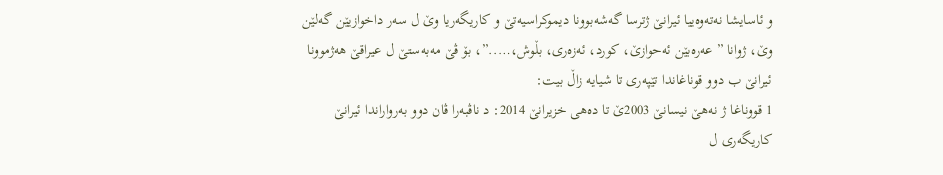و ئاسایشا نه‌ته‌وه‌ییا ئیرانێ ژترسا گه‌شه‌بوونا دیموكراسیه‌تێ و كاریگه‌ریا وێ ل سه‌ر داخوازیێن گه‌لێن وێ، ژوانا ” عه‌ره‌بێن ئه‌حوازێ، كورد، ئه‌زه‌رى، بڵوش،…..”، بۆ ڤێ مه‌به‌ستێ ل عیراقێ هه‌ژموونا ئیرانێ ب دوو قوناغاندا تێپه‌رى تا شیایه‌ زاڵ بیت:
1 قووناغا ژ نه‌هێ نیسانێ 2003ێ تا ده‌هى خزیرانێ 2014: د ناڤبه‌را ڤان دوو به‌رواراندا ئیرانێ كاریگه‌رى ل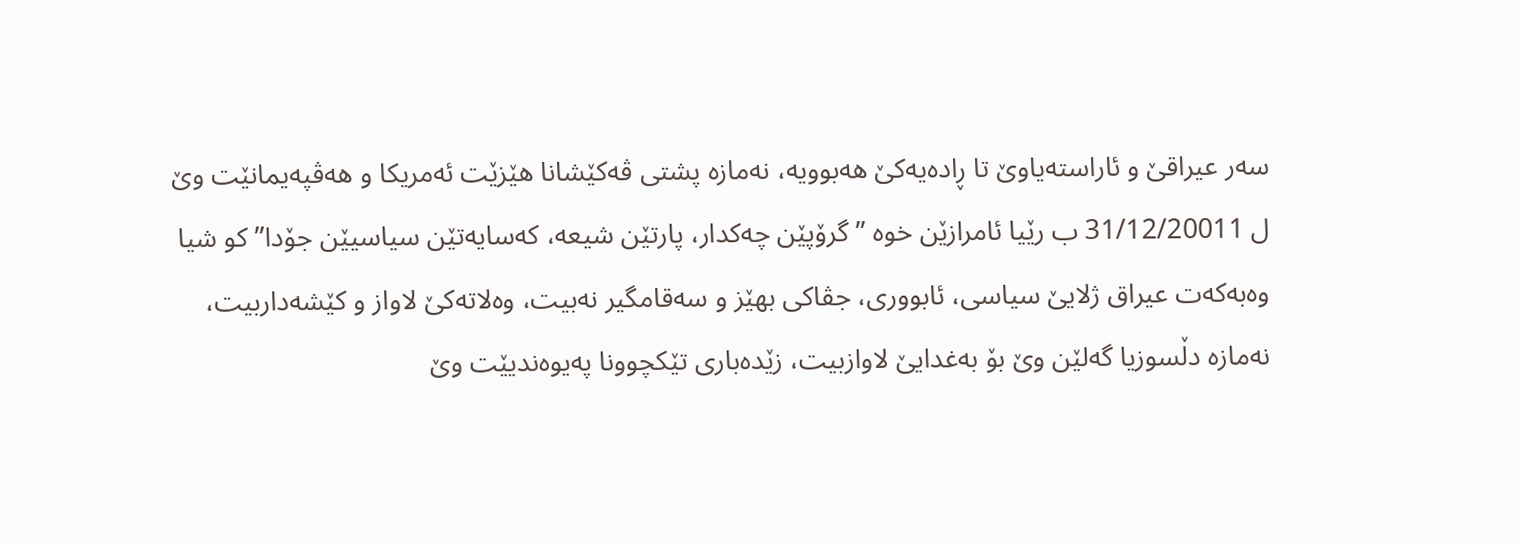سه‌ر عیراقێ و ئاراسته‌یاوێ تا ڕاده‌یه‌كێ هه‌بوویه‌، نه‌مازه‌ پشتى ڤه‌كێشانا هێزێت ئه‌مریكا و هه‌ڤپه‌یمانێت وێ ل 31/12/20011 ب رێیا ئامرازێن خوه‌ ” گرۆپێن چه‌كدار، پارتێن شیعه‌، كه‌سایه‌تێن سیاسیێن جۆدا” كو شیا وه‌به‌كه‌ت عیراق ژلایێ سیاسى، ئابوورى، جڤاكى بهێز و سه‌قامگیر نه‌بیت، وه‌لاته‌كێ لاواز و كێشه‌داربیت، نه‌مازه‌ دڵسوزیا گه‌لێن وێ بۆ به‌غدایێ لاوازبیت، زێده‌بارى تێكچوونا په‌یوه‌ندیێت وێ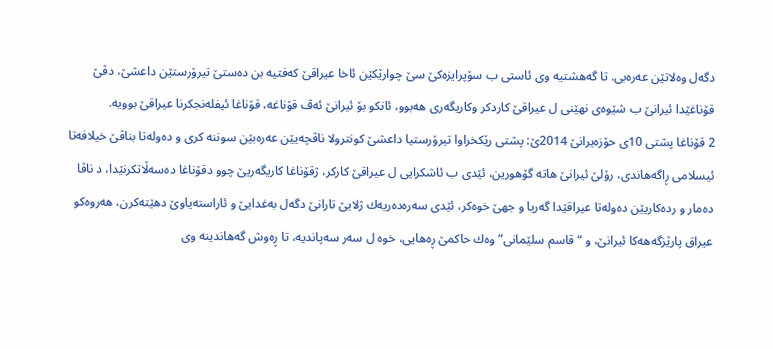دگه‌ل وه‌لاتێن عه‌ره‌بى. تا گه‌هشتیه‌ وى ئاستى ب سۆپرایزه‌كێ سێ چوارێكێن ئاخا عیراقێ كه‌فتیه‌ بن ده‌ستێ تیرۆرستێن داعشێ، دڤێ قۆناغێدا ئیرانێ ب شێوه‌ى نهێنى ل عیراقێ كاردكر وكاریگه‌رى هه‌بوو، ئانكو بۆ ئیرانێ ئه‌ڤ قۆناغه‌، قۆناغا ئیفله‌نجكرنا عیراقێ بوویه‌.
2 قۆناغا پشتى 10ى حۆزه‌یرانێ 2014ێ: پشتى رێكخراوا تیرۆرستیا داعشێ كونترولا ناڤچه‌یێن عه‌ره‌بێن سوننه‌ كرى و ده‌وله‌تا بناڤێ خیلافه‌تا ئیسلامى ڕاگه‌هاندى، رۆلێ ئیرانێ هاته‌ گۆهورین، ئێدى ب ئاشكرایى ل عیراقێ كاركر، ژقۆناغا كاریگه‌ریێ چوو دقۆناغا ده‌سه‌ڵاتكرنێدا، د ناڤا ده‌مار و رده‌كاریێن ده‌وله‌تا عیراقێدا گه‌ریا و جهێ خوه‌كر، ئێدى سه‌ره‌ده‌ریه‌ك ژلایێ تارانێ دگه‌ل به‌غدایێ و ئاراسته‌یاوێ دهێته‌كرن، هه‌روه‌كو عیراق پارێزگه‌هه‌كا ئیرانێ، و “قاسم سلێمانى”وه‌ك حاكمێ ڕه‌هایى، خوه‌ ل سه‌ر سه‌پاندیه‌، تا ڕه‌وش گه‌هاندینه‌ وى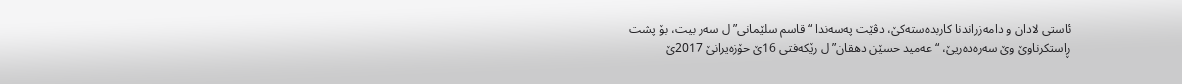ئاستى لادان و دامه‌زراندنا كاربده‌سته‌كێ، دڤێت په‌سه‌ندا “قاسم سلێمانى” ل سه‌ر بیت، بۆ پشت ڕاستكرناوێ وێ سه‌ره‌ده‌ریێ، “عه‌مید حسێن دهقان” ل رێكه‌فتى 16ێ حۆزه‌یرانێ 2017ێ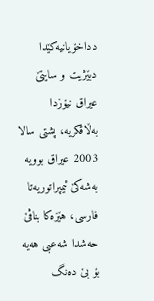دداخۆیانیه‌كێدا دبێژیت و سایتێ عیراق نیۆزدا به‌ڵاڤكریه‌، پشتى سالا 2003 عیراق بوویه‌ به‌شه‌كێ ئیمپراتوریه‌تا فارسى، هێزه‌كا بناڤێ حه‌شدا شه‌عبى هه‌یه‌ بۆ بێ ده‌نگ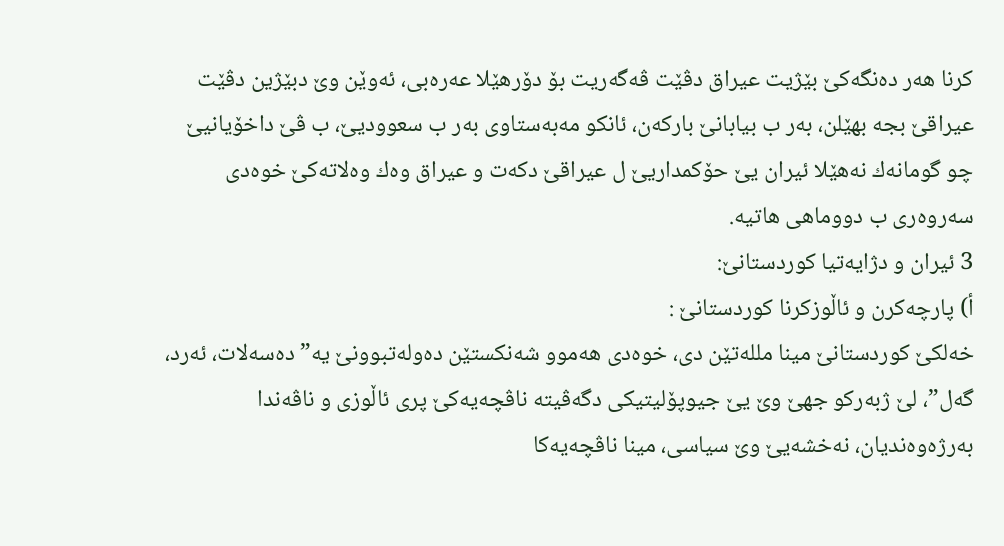كرنا هه‌ر ده‌نگه‌كێ بێژیت عیراق دڤێت ڤه‌گه‌ریت بۆ دۆرهێلا عه‌ره‌بى، ئه‌وێن وێ دبێژین دڤێت عیراقێ بجه بهێلن، به‌ر ب بیابانێ باركه‌ن، ئانكو مه‌به‌ستاوى به‌ر ب سعوودیێ، ب ڤێ داخۆیانیێ چو گومانه‌ك نه‌هێلا ئیران یێ حۆكمداریێ ل عیراقێ دكه‌ت و عیراق وه‌ك وه‌لاته‌كێ خوه‌دى سه‌روه‌رى ب دووماهى هاتیه‌.
3 ئیران و دژایه‌تیا كوردستانێ:
أ) پارچه‌كرن و ئاڵوزكرنا كوردستانێ :
خه‌لكێ كوردستانێ مینا ملله‌تێن دى، خوه‌دى هه‌موو شه‌نكستێن ده‌وله‌تبوونێ یه‌” ده‌سه‌لات، ئه‌رد، گه‌ل”، لێ ژبه‌ركو جهێ وێ یێ جیوپۆلیتیكى دگه‌ڤیته‌ ناڤچه‌یه‌كێ پرى ئاڵوزى و ناڤه‌ندا به‌رژه‌وه‌ندیان، نه‌خشه‌یێ وێ سیاسى، مینا ناڤچه‌یه‌كا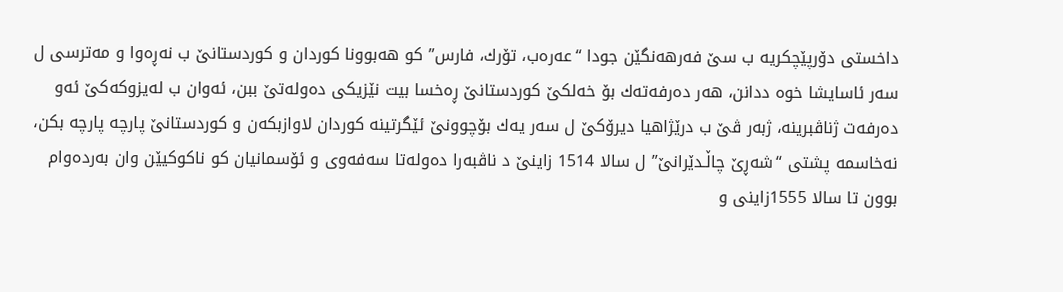داخستى دۆرپێچكریه‌ ب سێ فه‌رهه‌نگێن جودا “عه‌ره‌ب، تۆرك، فارس” كو هه‌بوونا كوردان و كوردستانێ ب نه‌ڕه‌وا و مه‌ترسى ل سه‌ر ئاسایشا خوه‌ ددانن، هه‌ر ده‌رفه‌ته‌ك بۆ خه‌لكێ كوردستانێ ڕه‌خسا بیت نێزیكى ده‌وله‌تێ ببن، ئه‌وان ب له‌یزوكه‌كێ ئه‌و ده‌رفه‌ت ژناڤبرینه‌، ژبه‌ر ڤێ ب درێژاهیا دیرۆكێ ل سه‌ر یه‌ك بۆچوونێ ئێگرتینه‌ كوردان لاوازبكه‌ن و كوردستانێ پارچه‌ پارچه‌ بكن، نه‌خاسمه‌ پشتى “شه‌ڕێ چاڵـدێرانێ” ل سالا 1514 زاینێ د ناڤبه‌را ده‌وله‌تا سه‌فه‌وى و ئۆسمانیان كو ناكوكیێن وان به‌رده‌وام بوون تا سالا 1555زاینى و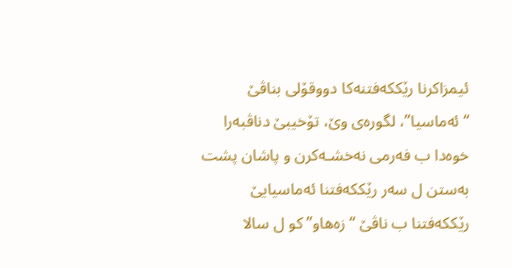ئیمزاكرنا رێككه‌فتنه‌كا دووقۆلى بناڤێ “ئه‌ماسیا”، لگوره‌ى وێ، تۆخیبێ دناڤبه‌را خوه‌دا ب فه‌رمى نه‌خشـه‌كرن و پاشان پشت به‌ستن ل سه‌ر رێككه‌فتنا ئه‌ماسیایێ رێككه‌فتنا ب ناڤێ “زه‌هاو” كو ل سالا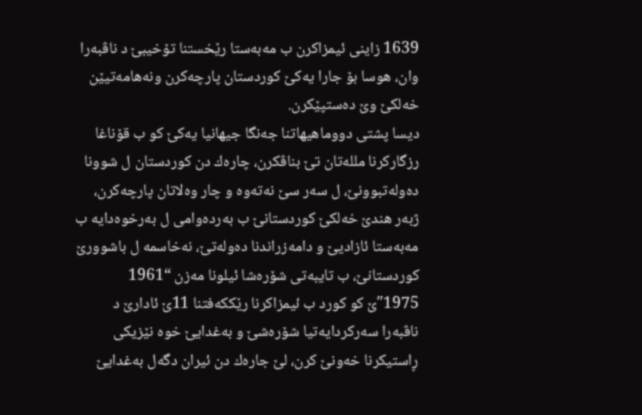1639 زاینى ئیمزاكرن ب مه‌به‌ستا رێخستنا تۆخیبێ د ناڤبه‌را وان، هوسا بۆ جارا یه‌كێ كوردستان پارچه‌كرن ونه‌هامه‌تیێن خه‌لكێ وێ ده‌ستپێكرن.
دیسا پشتى دووماهیهاتنا جه‌نگا جیهانیا یه‌كێ كو ب قۆناغا رزگاركرنا ملله‌تان تێ بناڤكرن، چاره‌ك دن كوردستان ل شوونا ده‌وله‌تبوونێ، ل سه‌ر سێ نه‌ته‌وه‌ و چار وه‌لاتان پارچه‌كرن، ژبه‌ر هندێ خه‌لكێ كوردستانێ ب به‌رده‌وامى ل به‌رخوه‌دایه‌ ب مه‌به‌ستا ئازادیێ و دامه‌زراندنا ده‌وله‌تێ، نه‌خاسمه‌ ل باشوورێ كوردستانێ، ب تایبه‌تى شۆره‌شا ئیلونا مه‌زن “1961 1975″ێ كو كورد ب ئیمزاكرنا رێككه‌فتنا 11ێ ئادارێ د ناڤبه‌را سه‌ركردایه‌تیا شۆره‌شێ و به‌غدایێ خوه‌ نێزیكى ڕاستیكرنا خه‌ونێ كرن، لێ جاره‌ك دن ئیران دگه‌ل به‌غدایێ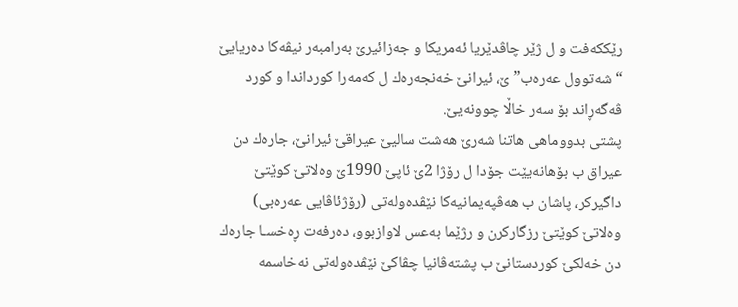رێككه‌فت و ل ژێر چاڤدێریا ئه‌مریكا و جه‌زائیرێ به‌رامبه‌ر نیڤه‌كا ده‌ریایێ “شه‌توول عه‌ره‌ب”ێ، ئیرانێ خه‌نجه‌ره‌ك ل كه‌مه‌را كورداندا و كورد ڤه‌گه‌ڕاند بۆ سه‌ر خاڵا چوونه‌یێ.
پشتى بدووماهى هاتنا شه‌رێ هه‌شت سالیێ عیراقێ ئیرانێ، جاره‌ك دن عیراق ب بۆهانه‌یێت جۆدا ل رۆژا 2ێ ئاپێ 1990ێ وه‌لاتێ كوێتێ داگیركر، پاشان ب هه‌ڤپه‌یمانیه‌كا نێڤده‌وله‌تى (رۆژئاڤایى عه‌ره‌بى) وه‌لاتێ كوێتێ رزگاركرن و رژێما به‌عس لاوازبوو، ده‌رفه‌ت ڕه‌خسـا جاره‌ك دن خه‌لكێ كوردستانێ ب پشته‌ڤانیا چڤاكێ نێڤده‌وله‌تى نه‌خاسمه‌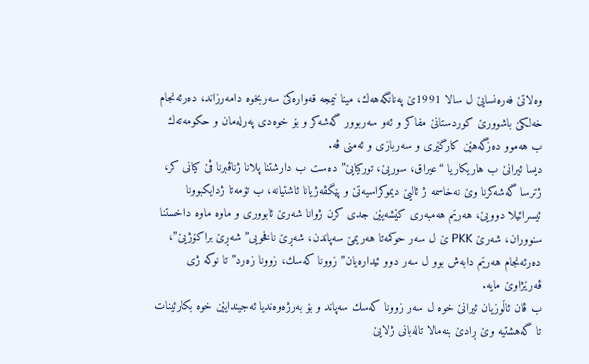وه‌لاتێ فه‌ره‌نسایێ ل سالا 1991ێ په‌نانگه‌هه‌ك، مینا نیمجه‌ قه‌واره‌كێ سه‌ربخوه‌ دامه‌رزاند، ده‌رئه‌نجام خه‌لكێ باشوورێ كوردستانێ مفاكر و ئه‌و سه‌ربوور گه‌شه‌كر و بۆ خوه‌دى په‌رله‌مان و حكومه‌ته‌ك ب هه‌موو ده‌زگه‌هێن كارگێرى و سه‌ربازى و ئه‌منى ڤه‌.
دیسا ئیرانێ ب هاریكاریا “عیراق، سوریێ، توركیایێ” ده‌ست ب دارشتنا پلانا ژناڤبرنا ڤێ كیانى كر، ژترسا گه‌شه‌كرنا وێ نه‌خاسمه‌ ژ ئالیێ دیموكراسیه‌تێ و پێگڤه‌ژیانا ئاشتیانه‌، ب تۆمه‌تا ژدایكبوونا ئیسرائیلا دوویێ، هه‌رێم هه‌مبه‌رى كێشه‌یێن جدى كرن ژوانا شه‌رێ ئابوورى و ماوه‌ ماوه‌ داخستنا سنووران، شه‌رێ PKK ێ ل سه‌ر حوكمه‌تا هه‌ریمێ سه‌پاندن، شه‌ڕێ نافخویى”شه‌ڕێ براكۆژیێ”، ده‌رئه‌نجام هه‌رێم دابه‌ش بوو ل سه‌ر دوو ئیداره‌یان” زوونا كه‌سك، زوونا زه‌رد” تا نوكه‌ ژى ڤه‌رێژاوێ مایه‌.
ب ڤان ئاڵوزیان ئیرانێ خوه‌ ل سه‌ر زوونا كه‌سك سه‌پاند و بۆ به‌رژه‌وه‌ندیا ئه‌جیندایێن خوه‌ بكارئینات تا گه‌هشتیه‌ وێ ڕادێ بنه‌مالا تاله‌بانى ژلایێ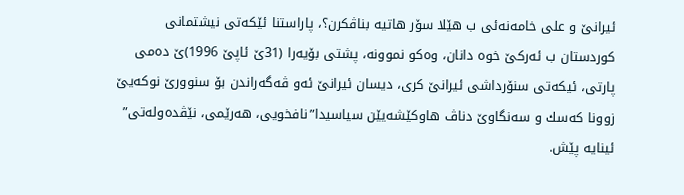ئیرانێ و على خامه‌نه‌ئى ب هێلا سۆر هاتیه‌ بناڤكرن؟، پاراستنا ئێكه‌تى نیشتمانى كوردستان ب ئه‌ركێ خوه‌ دانان، وه‌كو نموونه‌، پشتى بۆیه‌را (31ێ ئاپێ 1996)ێ ده‌مى پارتى، ئیكه‌تى سنۆرداشى ئیرانێ كرى، دیسان ئیرانێ ئه‌و ڤه‌گه‌راندن بۆ سنوورێ نوكه‌یێ زوونا كه‌سك و سه‌نگاوێ دناڤ هاوكێشه‌یێن سیاسیدا”نافخویى، هه‌رێمى، نێڤده‌وله‌تى” ئینایه‌ پێش.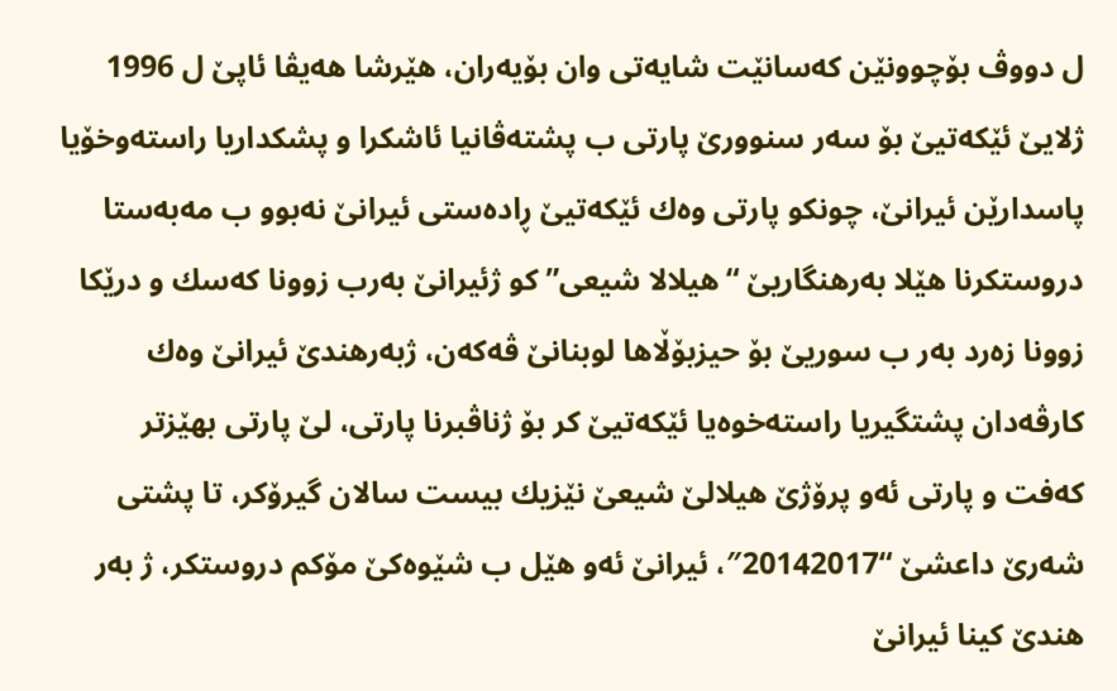ل دووڤ بۆچوونێن كه‌سانێت شایه‌تى وان بۆیه‌ران، هێرشا هه‌یڤا ئاپێ ل 1996 ژلایێ ئێكه‌تیێ بۆ سه‌ر سنوورێ پارتى ب پشته‌ڤانیا ئاشكرا و پشكداریا راسته‌وخۆیا پاسدارێن ئیرانێ، چونكو پارتى وه‌ك ئێكه‌تیێ ڕاده‌ستى ئیرانێ نه‌بوو ب مه‌به‌ستا دروستكرنا هێلا به‌رهنگاریێ “هیلالا شیعى” كو ژئیرانێ به‌رب زوونا كه‌سك و درێكا زوونا زه‌رد به‌ر ب سوریێ بۆ حیزبۆڵاها لوبنانێ ڤه‌كه‌ن، ژبه‌رهندێ ئیرانێ وه‌ك كارڤه‌دان پشتگیریا راسته‌خوه‌یا ئێكه‌تیێ كر بۆ ژناڤبرنا پارتى، لێ پارتى بهێزتر كه‌فت و پارتى ئه‌و پرۆژێ هیلالێ شیعێ نێزیك بیست سالان گیرۆكر، تا پشتى شه‌رێ داعشێ “20142017″، ئیرانێ ئه‌و هێل ب شێوه‌كێ مۆكم دروستكر، ژ به‌ر هندێ كینا ئیرانێ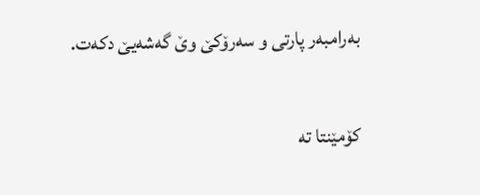به‌رامبه‌ر پارتى و سه‌رۆكێ وێ گه‌شه‌یێ دكه‌ت.

کۆمێنتا تە